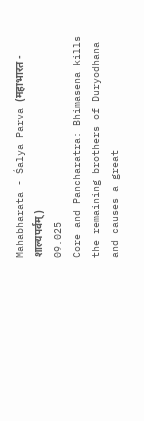Mahabharata - Śalya Parva (महाभारत - शाल्यपर्वम्)
09.025
Core and Pancharatra: Bhimasena kills the remaining brothers of Duryodhana and causes a great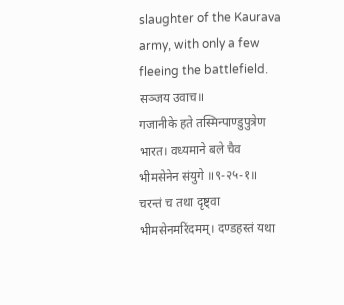slaughter of the Kaurava army, with only a few fleeing the battlefield.
सञ्जय उवाच॥
गजानीके हते तस्मिन्पाण्डुपुत्रेण भारत। वध्यमाने बले चैव भीमसेनेन संयुगे ॥९-२५-१॥
चरन्तं च तथा दृष्ट्वा भीमसेनमरिंदमम्। दण्डहस्तं यथा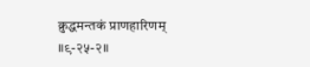क्रुद्धमन्तकं प्राणहारिणम् ॥९-२५-२॥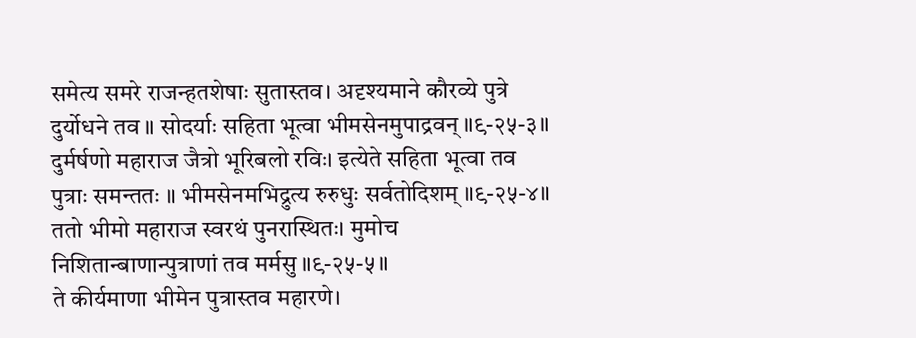समेत्य समरे राजन्हतशेषाः सुतास्तव। अदृश्यमाने कौरव्ये पुत्रे दुर्योधने तव ॥ सोदर्याः सहिता भूत्वा भीमसेनमुपाद्रवन् ॥९-२५-३॥
दुर्मर्षणो महाराज जैत्रो भूरिबलो रविः। इत्येते सहिता भूत्वा तव पुत्राः समन्ततः ॥ भीमसेनमभिद्रुत्य रुरुधुः सर्वतोदिशम् ॥९-२५-४॥
ततो भीमो महाराज स्वरथं पुनरास्थितः। मुमोच निशितान्बाणान्पुत्राणां तव मर्मसु ॥९-२५-५॥
ते कीर्यमाणा भीमेन पुत्रास्तव महारणे।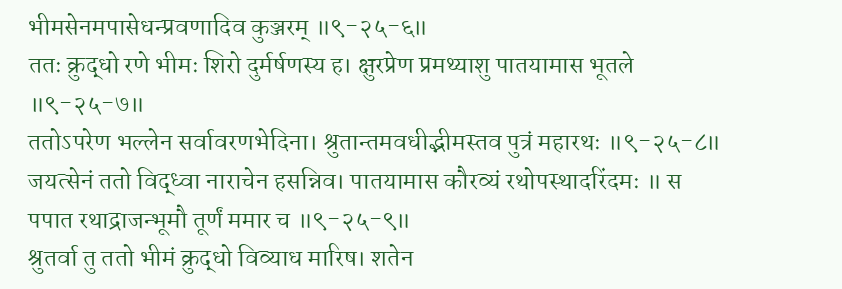भीमसेनमपासेधन्प्रवणादिव कुञ्जरम् ॥९-२५-६॥
ततः क्रुद्धो रणे भीमः शिरो दुर्मर्षणस्य ह। क्षुरप्रेण प्रमथ्याशु पातयामास भूतले ॥९-२५-७॥
ततोऽपरेण भल्लेन सर्वावरणभेदिना। श्रुतान्तमवधीद्भीमस्तव पुत्रं महारथः ॥९-२५-८॥
जयत्सेनं ततो विद्ध्वा नाराचेन हसन्निव। पातयामास कौरव्यं रथोपस्थादरिंदमः ॥ स पपात रथाद्राजन्भूमौ तूर्णं ममार च ॥९-२५-९॥
श्रुतर्वा तु ततो भीमं क्रुद्धो विव्याध मारिष। शतेन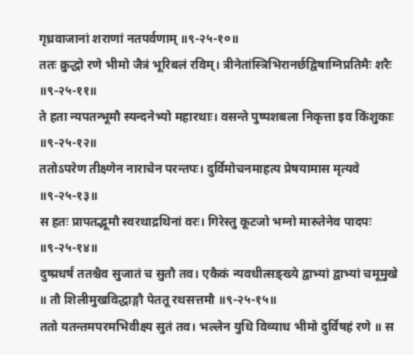गृध्रवाजानां शराणां नतपर्वणाम् ॥९-२५-१०॥
ततः क्रुद्धो रणे भीमो जैत्रं भूरिबलं रविम्। त्रीनेतांस्त्रिभिरानर्छद्विषाग्निप्रतिमैः शरैः ॥९-२५-११॥
ते हता न्यपतन्भूमौ स्यन्दनेभ्यो महारथाः। वसन्ते पुष्पशबला निकृत्ता इव किंशुकाः ॥९-२५-१२॥
ततोऽपरेण तीक्ष्णेन नाराचेन परन्तपः। दुर्विमोचनमाहत्य प्रेषयामास मृत्यवे ॥९-२५-१३॥
स हतः प्रापतद्भूमौ स्वरथाद्रथिनां वरः। गिरेस्तु कूटजो भग्नो मारुतेनेव पादपः ॥९-२५-१४॥
दुष्प्रधर्षं ततश्चैव सुजातं च सुतौ तव। एकैकं न्यवधीत्सङ्ख्ये द्वाभ्यां द्वाभ्यां चमूमुखे ॥ तौ शिलीमुखविद्धाङ्गौ पेततू रथसत्तमौ ॥९-२५-१५॥
ततो यतन्तमपरमभिवीक्ष्य सुतं तव। भल्लेन युधि विव्याध भीमो दुर्विषहं रणे ॥ स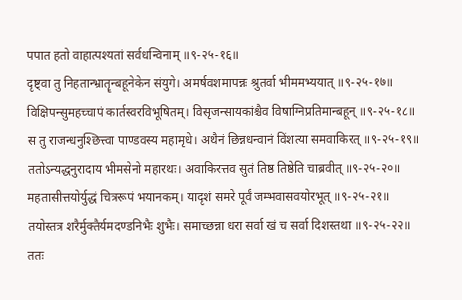पपात हतो वाहात्पश्यतां सर्वधन्विनाम् ॥९-२५-१६॥
दृष्ट्वा तु निहतान्भ्रातॄन्बहूनेकेन संयुगे। अमर्षवशमापन्नः श्रुतर्वा भीममभ्ययात् ॥९-२५-१७॥
विक्षिपन्सुमहच्चापं कार्तस्वरविभूषितम्। विसृजन्सायकांश्चैव विषाग्निप्रतिमान्बहून् ॥९-२५-१८॥
स तु राजन्धनुश्छित्त्वा पाण्डवस्य महामृधे। अथैनं छिन्नधन्वानं विंशत्या समवाकिरत् ॥९-२५-१९॥
ततोऽन्यद्धनुरादाय भीमसेनो महारथः। अवाकिरत्तव सुतं तिष्ठ तिष्ठेति चाब्रवीत् ॥९-२५-२०॥
महतासीत्तयोर्युद्धं चित्ररूपं भयानकम्। यादृशं समरे पूर्वं जम्भवासवयोरभूत् ॥९-२५-२१॥
तयोस्तत्र शरैर्मुक्तैर्यमदण्डनिभैः शुभैः। समाच्छन्ना धरा सर्वा खं च सर्वा दिशस्तथा ॥९-२५-२२॥
ततः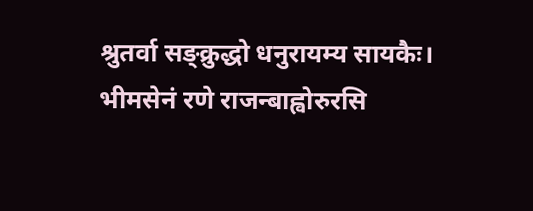श्रुतर्वा सङ्क्रुद्धो धनुरायम्य सायकैः। भीमसेनं रणे राजन्बाह्वोरुरसि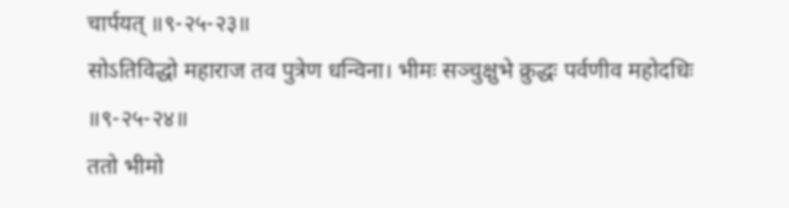चार्पयत् ॥९-२५-२३॥
सोऽतिविद्धो महाराज तव पुत्रेण धन्विना। भीमः सञ्चुक्षुभे क्रुद्धः पर्वणीव महोदधिः ॥९-२५-२४॥
ततो भीमो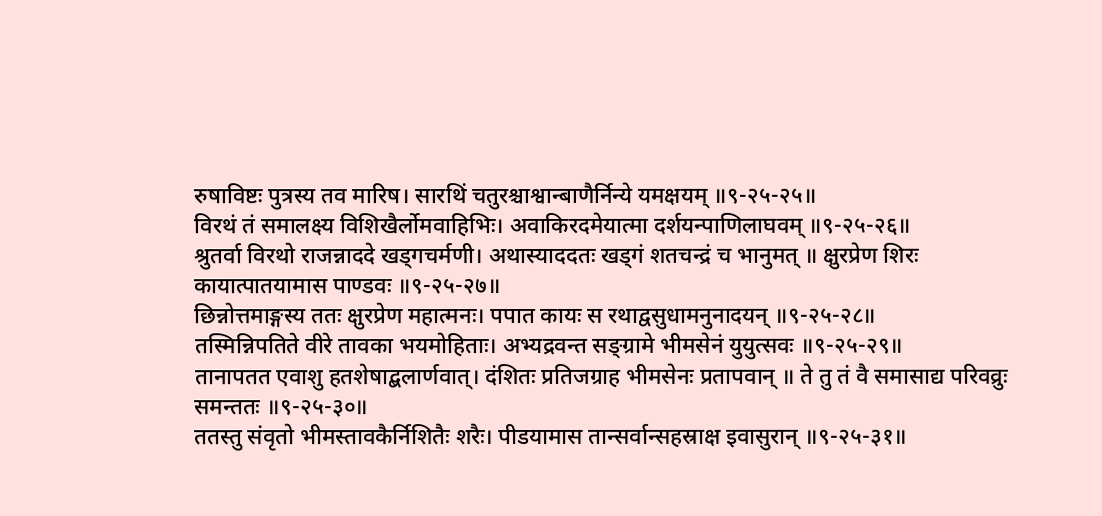रुषाविष्टः पुत्रस्य तव मारिष। सारथिं चतुरश्चाश्वान्बाणैर्निन्ये यमक्षयम् ॥९-२५-२५॥
विरथं तं समालक्ष्य विशिखैर्लोमवाहिभिः। अवाकिरदमेयात्मा दर्शयन्पाणिलाघवम् ॥९-२५-२६॥
श्रुतर्वा विरथो राजन्नाददे खड्गचर्मणी। अथास्याददतः खड्गं शतचन्द्रं च भानुमत् ॥ क्षुरप्रेण शिरः कायात्पातयामास पाण्डवः ॥९-२५-२७॥
छिन्नोत्तमाङ्गस्य ततः क्षुरप्रेण महात्मनः। पपात कायः स रथाद्वसुधामनुनादयन् ॥९-२५-२८॥
तस्मिन्निपतिते वीरे तावका भयमोहिताः। अभ्यद्रवन्त सङ्ग्रामे भीमसेनं युयुत्सवः ॥९-२५-२९॥
तानापतत एवाशु हतशेषाद्बलार्णवात्। दंशितः प्रतिजग्राह भीमसेनः प्रतापवान् ॥ ते तु तं वै समासाद्य परिवव्रुः समन्ततः ॥९-२५-३०॥
ततस्तु संवृतो भीमस्तावकैर्निशितैः शरैः। पीडयामास तान्सर्वान्सहस्राक्ष इवासुरान् ॥९-२५-३१॥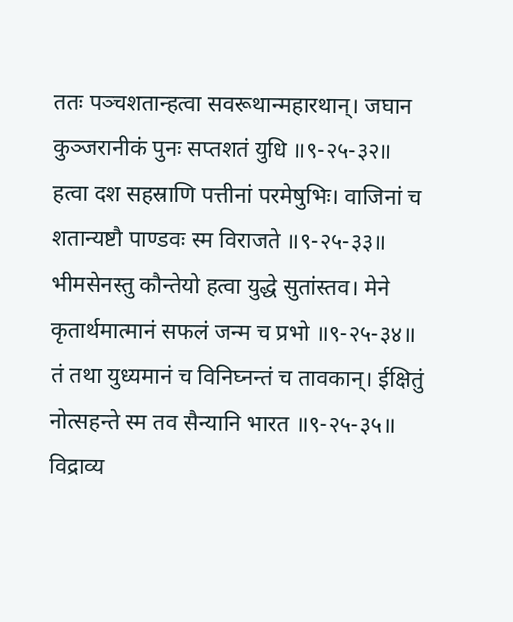ततः पञ्चशतान्हत्वा सवरूथान्महारथान्। जघान कुञ्जरानीकं पुनः सप्तशतं युधि ॥९-२५-३२॥
हत्वा दश सहस्राणि पत्तीनां परमेषुभिः। वाजिनां च शतान्यष्टौ पाण्डवः स्म विराजते ॥९-२५-३३॥
भीमसेनस्तु कौन्तेयो हत्वा युद्धे सुतांस्तव। मेने कृतार्थमात्मानं सफलं जन्म च प्रभो ॥९-२५-३४॥
तं तथा युध्यमानं च विनिघ्नन्तं च तावकान्। ईक्षितुं नोत्सहन्ते स्म तव सैन्यानि भारत ॥९-२५-३५॥
विद्राव्य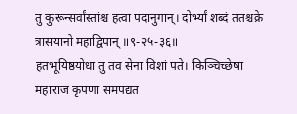तु कुरून्सर्वांस्तांश्च हत्वा पदानुगान्। दोर्भ्यां शब्दं ततश्चक्रे त्रासयानो महाद्विपान् ॥९-२५-३६॥
हतभूयिष्ठयोधा तु तव सेना विशां पते। किञ्चिच्छेषा महाराज कृपणा समपद्यत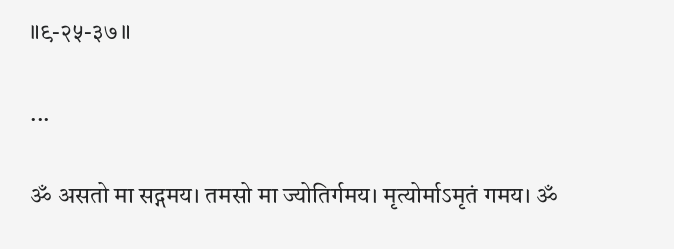॥९-२५-३७॥

...

ॐ असतो मा सद्गमय। तमसो मा ज्योतिर्गमय। मृत्योर्माऽमृतं गमय। ॐ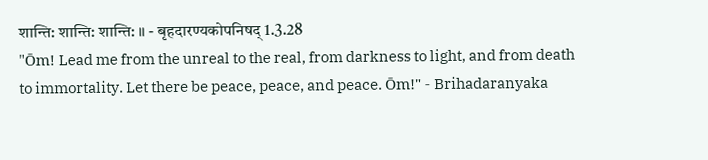शान्ति: शान्ति: शान्ति: ॥ - बृहदारण्यकोपनिषद् 1.3.28
"Ōm! Lead me from the unreal to the real, from darkness to light, and from death to immortality. Let there be peace, peace, and peace. Ōm!" - Brihadaranyaka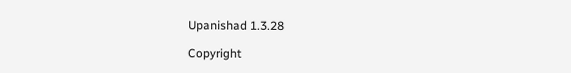Upanishad 1.3.28

Copyright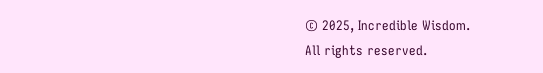© 2025, Incredible Wisdom.
All rights reserved.